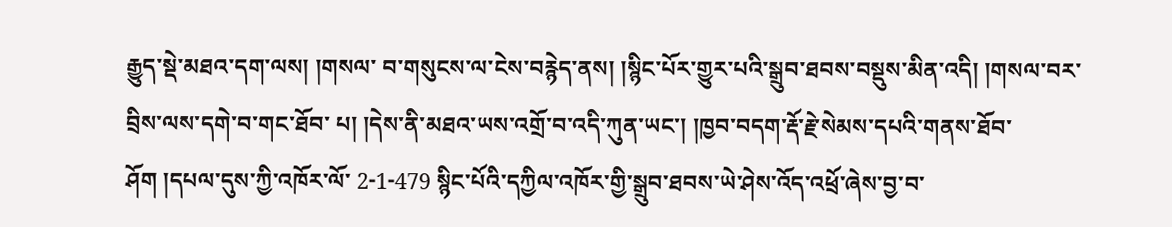རྒྱུད་སྡེ་མཐའ་དག་ལས། །གསལ་ བ་གསུངས་ལ་ངེས་བརྙེད་ནས། །སྙིང་པོར་གྱུར་པའི་སྒྲུབ་ཐབས་བསྡུས་མིན་འདི། །གསལ་བར་བྲིས་ལས་དགེ་བ་གང་ཐོབ་ པ། །དེས་ནི་མཐའ་ཡས་འགྲོ་བ་འདི་ཀུན་ཡང་། །ཁྱབ་བདག་རྡོ་རྗེ་སེམས་དཔའི་གནས་ཐོབ་ཤོག །དཔལ་དུས་ཀྱི་འཁོར་ལོ་ 2-1-479 སྙིང་པོའི་དཀྱིལ་འཁོར་གྱི་སྒྲུབ་ཐབས་ཡེ་ཤེས་འོད་འཕྲོ་ཞེས་བྱ་བ་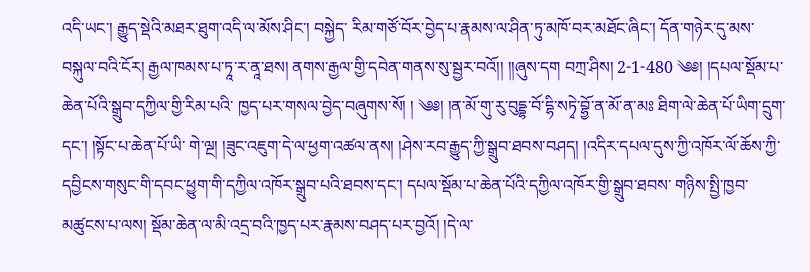འདི་ཡང་། རྒྱུད་སྡེའི་མཐར་ཐུག་འདི་ལ་མོས་ཤིང་། བསྐྱེད་ རིམ་གཙོ་བོར་བྱེད་པ་རྣམས་ལ་ཤིན་ཏུ་མཁོ་བར་མཐོང་ཞིང་། དོན་གཉེར་དུ་མས་བསྐུལ་བའི་ངོར། རྒྱལ་ཁམས་པ་ཏཱ་ར་ནཱ་ཐས། ནགས་རྒྱལ་གྱི་དབེན་གནས་སུ་སྦྱར་བའོ།། །།ཞུས་དག བཀྲ་ཤིས། 2-1-480 ༄༅། །དཔལ་སྡོམ་པ་ཆེན་པོའི་སྒྲུབ་དཀྱིལ་གྱི་རིམ་པའི་ ཁྱད་པར་གསལ་བྱེད་བཞུགས་སོ། ། ༄༅། །ན་མོ་གུ་རུ་བུདྡྷ་བོ་དྷི་སཏྭེ་བྷྱོ་ན་མོ་ན་མཿ ཐིག་ལེ་ཆེན་པོ་ཡིག་དྲུག་དང་། །སྟོང་པ་ཆེན་པོ་ཡི་ གེ་ལྔ། །ཟུང་འཇུག་དེ་ལ་ཕྱག་འཚལ་ནས། །ཤེས་རབ་རྒྱུད་ཀྱི་སྒྲུབ་ཐབས་བཤད། །འདིར་དཔལ་དུས་ཀྱི་འཁོར་ལོ་ཆོས་ཀྱི་ དབྱིངས་གསུང་གི་དབང་ཕྱུག་གི་དཀྱིལ་འཁོར་སྒྲུབ་པའི་ཐབས་དང་། དཔལ་སྡོམ་པ་ཆེན་པོའི་དཀྱིལ་འཁོར་གྱི་སྒྲུབ་ཐབས་ གཉིས་སྤྱི་ཁྱབ་མཚུངས་པ་ལས། སྡོམ་ཆེན་ལ་མི་འདྲ་བའི་ཁྱད་པར་རྣམས་བཤད་པར་བྱའོ། །དེ་ལ་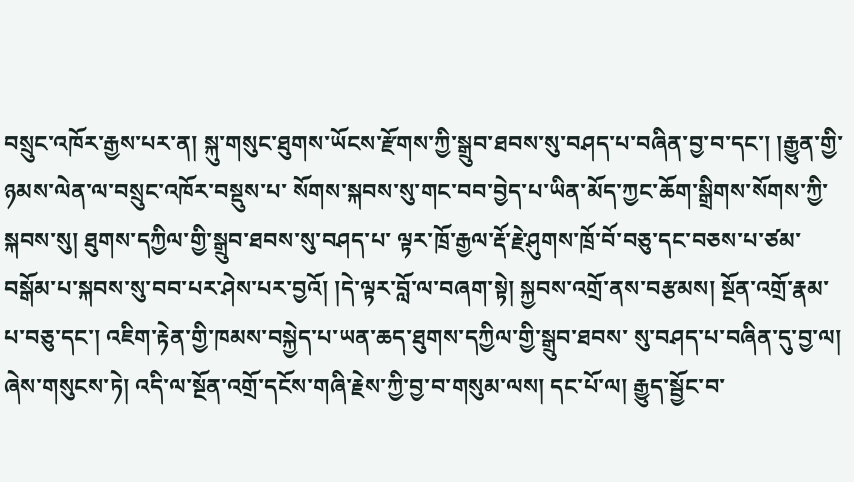བསྲུང་འཁོར་རྒྱས་པར་ན། སྐུ་གསུང་ཐུགས་ཡོངས་རྫོགས་ཀྱི་སྒྲུབ་ཐབས་སུ་བཤད་པ་བཞིན་བྱ་བ་དང་། །རྒྱུན་གྱི་ཉམས་ལེན་ལ་བསྲུང་འཁོར་བསྡུས་པ་ སོགས་སྐབས་སུ་གང་བབ་བྱེད་པ་ཡིན་མོད་ཀྱང་ཆོག་སྒྲིགས་སོགས་ཀྱི་སྐབས་སུ། ཐུགས་དཀྱིལ་གྱི་སྒྲུབ་ཐབས་སུ་བཤད་པ་ ལྟར་ཁྲོ་རྒྱལ་རྡོ་རྗེ་ཤུགས་ཁྲོ་བོ་བཅུ་དང་བཅས་པ་ཙམ་བསྒོམ་པ་སྐབས་སུ་བབ་པར་ཤེས་པར་བྱའོ། །དེ་ལྟར་བློ་ལ་བཞག་སྟེ། སྐྱབས་འགྲོ་ནས་བརྩམས། སྔོན་འགྲོ་རྣམ་པ་བཅུ་དང་། འཇིག་རྟེན་གྱི་ཁམས་བསྐྱེད་པ་ཡན་ཆད་ཐུགས་དཀྱིལ་གྱི་སྒྲུབ་ཐབས་ སུ་བཤད་པ་བཞིན་དུ་བྱ་ལ། ཞེས་གསུངས་ཏེ། འདི་ལ་སྔོན་འགྲོ་དངོས་གཞི་རྗེས་ཀྱི་བྱ་བ་གསུམ་ལས། དང་པོ་ལ། རྒྱུད་སྦྱོང་བ་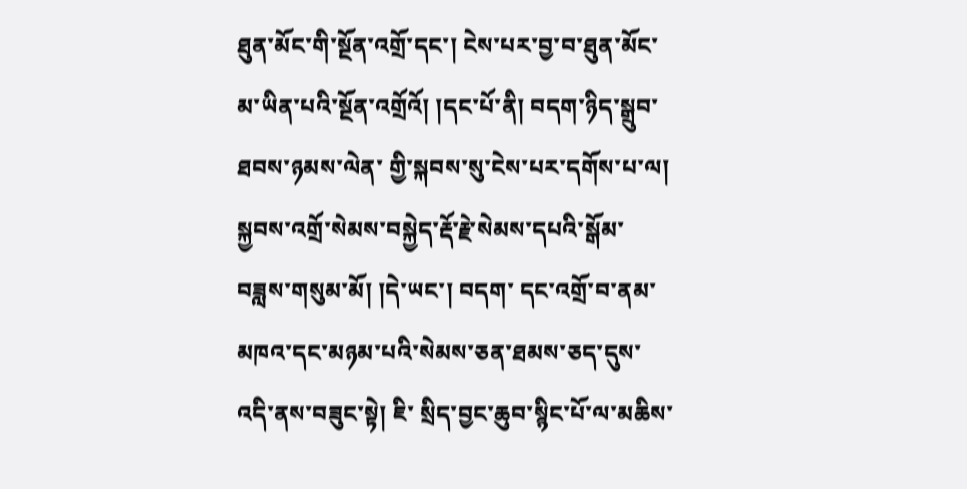ཐུན་མོང་གི་སྔོན་འགྲོ་དང་། ངེས་པར་བྱ་བ་ཐུན་མོང་མ་ཡིན་པའི་སྔོན་འགྲོའོ། །དང་པོ་ནི། བདག་ཉིད་སྒྲུབ་ཐབས་ཉམས་ལེན་ གྱི་སྐབས་སུ་ངེས་པར་དགོས་པ་ལ། སྐྱབས་འགྲོ་སེམས་བསྐྱེད་རྡོ་རྗེ་སེམས་དཔའི་སྒོམ་བཟླས་གསུམ་མོ། །དེ་ཡང་། བདག་ དང་འགྲོ་བ་ནམ་མཁའ་དང་མཉམ་པའི་སེམས་ཅན་ཐམས་ཅད་དུས་འདི་ནས་བཟུང་སྟེ། ཇི་ སྲིད་བྱང་ཆུབ་སྙིང་པོ་ལ་མཆིས་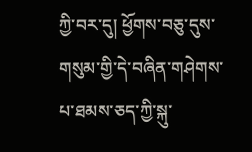ཀྱི་བར་དུ། ཕྱོགས་བཅུ་དུས་གསུམ་གྱི་དེ་བཞིན་གཤེགས་ པ་ཐམས་ཅད་ཀྱི་སྐུ་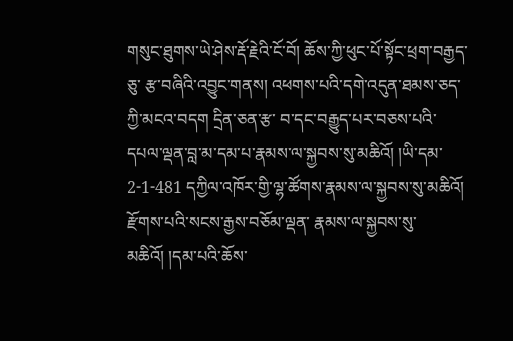གསུང་ཐུགས་ཡེ་ཤེས་རྡོ་རྗེའི་ངོ་བོ། ཆོས་ཀྱི་ཕུང་པོ་སྟོང་ཕྲག་བརྒྱད་ཅུ་ རྩ་བཞིའི་འབྱུང་གནས། འཕགས་པའི་དགེ་འདུན་ཐམས་ཅད་ཀྱི་མངའ་བདག དྲིན་ཅན་རྩ་ བ་དང་བརྒྱུད་པར་བཅས་པའི་དཔལ་ལྡན་བླ་མ་དམ་པ་རྣམས་ལ་སྐྱབས་སུ་མཆིའོ། །ཡི་དམ་ 2-1-481 དཀྱིལ་འཁོར་གྱི་ལྷ་ཚོགས་རྣམས་ལ་སྐྱབས་སུ་མཆིའོ། རྫོགས་པའི་སངས་རྒྱས་བཅོམ་ལྡན་ རྣམས་ལ་སྐྱབས་སུ་མཆིའོ། །དམ་པའི་ཆོས་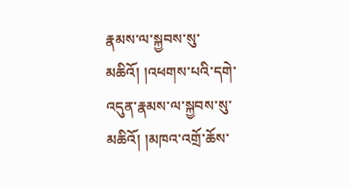རྣམས་ལ་སྐྱབས་སུ་མཆིའོ། །འཕགས་པའི་དགེ་ འདུན་རྣམས་ལ་སྐྱབས་སུ་མཆིའོ། །མཁའ་འགྲོ་ཆོས་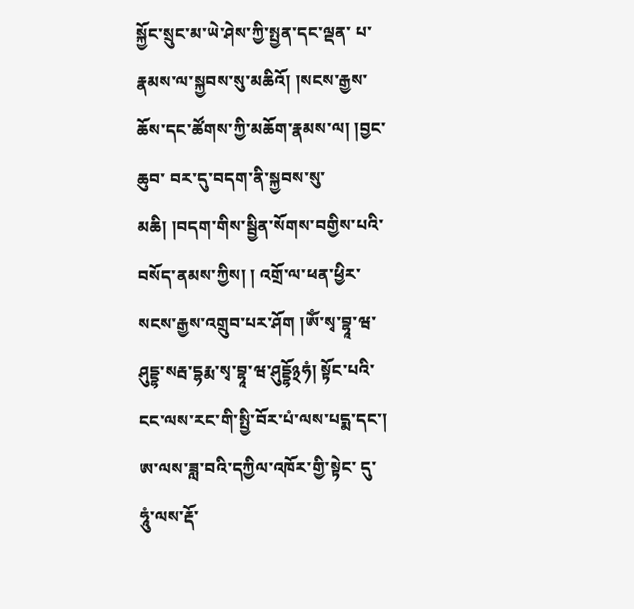སྐྱོང་སྲུང་མ་ཡེ་ཤེས་ཀྱི་སྤྱན་དང་ལྡན་ པ་རྣམས་ལ་སྐྱབས་སུ་མཆིའོ། །སངས་རྒྱས་ཆོས་དང་ཚོགས་ཀྱི་མཆོག་རྣམས་ལ། །བྱང་ཆུབ་ བར་དུ་བདག་ནི་སྐྱབས་སུ་མཆི། །བདག་གིས་སྦྱིན་སོགས་བགྱིས་པའི་བསོད་ནམས་ཀྱིས། ། འགྲོ་ལ་ཕན་ཕྱིར་སངས་རྒྱས་འགྲུབ་པར་ཤོག །ༀ་སྭ་བྷཱ་ཝ་ཤུདྡྷ་སརྦ་དྷརྨ་སྭ་བྷཱ་ཝ་ཤུདྡྷོ྅ཧཾ། སྟོང་པའི་ངང་ལས་རང་གི་སྤྱི་བོར་པཾ་ལས་པདྨ་དང་། ཨ་ལས་ཟླ་བའི་དཀྱིལ་འཁོར་གྱི་སྟེང་ དུ་ཧཱུཾ་ལས་རྡོ་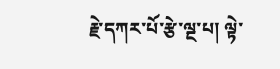རྗེ་དཀར་པོ་རྩེ་ལྔ་པ། ལྟེ་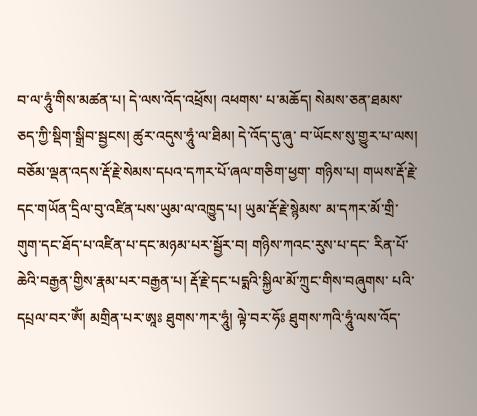བ་ལ་ཧཱུཾ་གིས་མཚན་པ། དེ་ལས་འོད་འཕྲོས། འཕགས་ པ་མཆོད། སེམས་ཅན་ཐམས་ཅད་ཀྱི་སྡིག་སྒྲིབ་སྦྱངས། ཚུར་འདུས་ཧཱུཾ་ལ་ཐིམ། དེ་འོད་དུ་ཞུ་ བ་ཡོངས་སུ་གྱུར་པ་ལས། བཅོམ་ལྡན་འདས་རྡོ་རྗེ་སེམས་དཔའ་དཀར་པོ་ཞལ་གཅིག་ཕྱག་ གཉིས་པ། གཡས་རྡོ་རྗེ་དང་གཡོན་དྲིལ་བུ་འཛིན་པས་ཡུམ་ལ་འཁྱུད་པ། ཡུམ་རྡོ་རྗེ་སྙེམས་ མ་དཀར་མོ་གྲི་གུག་དང་ཐོད་པ་འཛིན་པ་དང་མཉམ་པར་སྦྱོར་བ། གཉིས་ཀའང་རུས་པ་དང་ རིན་པོ་ཆེའི་བརྒྱན་གྱིས་རྣམ་པར་བརྒྱན་པ། རྡོ་རྗེ་དང་པདྨའི་སྐྱིལ་མོ་ཀྲུང་གིས་བཞུགས་ པའི་དཔྲལ་བར་ༀ། མགྲིན་པར་ཨཱཿ ཐུགས་ཀར་ཧཱུཾ། ལྟེ་བར་ཧོཿ ཐུགས་ཀའི་ཧཱུཾ་ལས་འོད་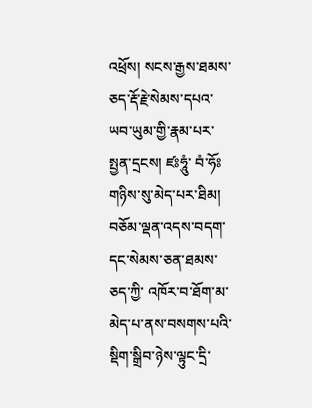འཕྲོས། སངས་རྒྱས་ཐམས་ཅད་རྡོ་རྗེ་སེམས་དཔའ་ཡབ་ཡུམ་གྱི་རྣམ་པར་སྤྱན་དྲངས། ཛཿཧཱུཾ་ བཾ་ཧོཿ གཉིས་སུ་མེད་པར་ཐིམ། བཅོམ་ལྡན་འདས་བདག་དང་སེམས་ཅན་ཐམས་ཅད་ཀྱི་ འཁོར་བ་ཐོག་མ་མེད་པ་ནས་བསགས་པའི་སྡིག་སྒྲིབ་ཉེས་ལྟུང་དྲི་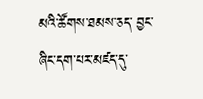མའི་ཚོགས་ཐམས་ཅད་ བྱང་ཞིང་དག་པར་མཛད་དུ་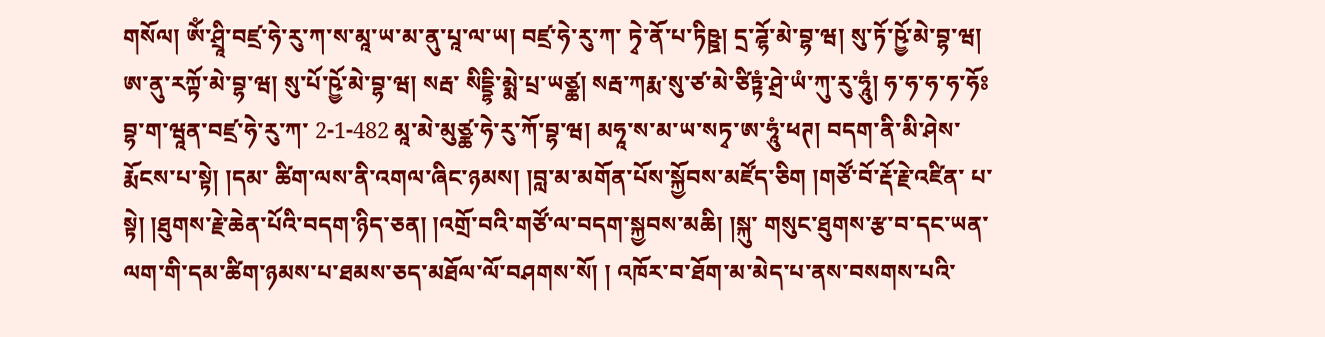གསོལ། ༀ་ཤྲཱི་བཛྲ་ཧེ་རུ་ཀ་ས་མཱ་ཡ་མ་ནུ་པཱ་ལ་ཡ། བཛྲ་ཧེ་རུ་ཀ་ ཏྭེ་ནོ་པ་ཏིཥྛ། དྲ་ཌྷོ་མེ་བྷ་ཝ། སུ་ཏོ་ཥྱོ་མེ་བྷ་ཝ། ཨ་ནུ་རཀྟོ་མེ་བྷ་ཝ། སུ་པོ་ཥྱོ་མེ་བྷ་ཝ། སརྦ་ སིདྡྷི་མྨེ་པྲ་ཡཙྪ། སརྦ་ཀརྨ་སུ་ཙ་མེ་ཙིཏྟཾ་ཤྲེ་ཡཾ་ཀུ་རུ་ཧཱུཾ། ཧ་ཧ་ཧ་ཧ་ཧོཿ བྷ་ག་ཝཱན་བཛྲ་ཧེ་རུ་ཀ་ 2-1-482 མཱ་མེ་མུཙྪ་ཧེ་རུ་ཀོ་བྷ་ཝ། མཧཱ་ས་མ་ཡ་སཏྭ་ཨ་ཧཱུཾ་ཕཊ། བདག་ནི་མི་ཤེས་རྨོངས་པ་སྟེ། །དམ་ ཚིག་ལས་ནི་འགལ་ཞིང་ཉམས། །བླ་མ་མགོན་པོས་སྐྱོབས་མཛོད་ཅིག །གཙོ་བོ་རྡོ་རྗེ་འཛིན་ པ་སྟེ། །ཐུགས་རྗེ་ཆེན་པོའི་བདག་ཉིད་ཅན། །འགྲོ་བའི་གཙོ་ལ་བདག་སྐྱབས་མཆི། །སྐུ་ གསུང་ཐུགས་རྩ་བ་དང་ཡན་ལག་གི་དམ་ཚིག་ཉམས་པ་ཐམས་ཅད་མཐོལ་ལོ་བཤགས་སོ། ། འཁོར་བ་ཐོག་མ་མེད་པ་ནས་བསགས་པའི་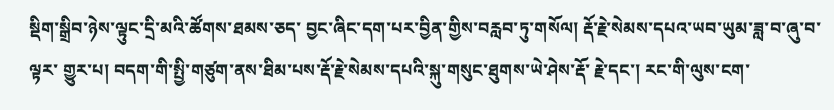སྡིག་སྒྲིབ་ཉེས་ལྟུང་དྲི་མའི་ཚོགས་ཐམས་ཅད་ བྱང་ཞིང་དག་པར་བྱིན་གྱིས་བརླབ་ཏུ་གསོལ། རྡོ་རྗེ་སེམས་དཔའ་ཡབ་ཡུམ་ཟླ་བ་ཞུ་བ་ལྟར་ གྱུར་པ། བདག་གི་སྤྱི་གཙུག་ནས་ཐིམ་པས་རྡོ་རྗེ་སེམས་དཔའི་སྐུ་གསུང་ཐུགས་ཡེ་ཤེས་རྡོ་ རྗེ་དང་། རང་གི་ལུས་ངག་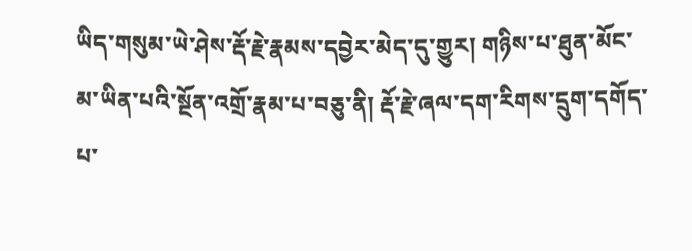ཡིད་གསུམ་ཡེ་ཤེས་རྡོ་རྗེ་རྣམས་དབྱེར་མེད་དུ་གྱུར། གཉིས་པ་ཐུན་མོང་མ་ཡིན་པའི་སྔོན་འགྲོ་རྣམ་པ་བཅུ་ནི། རྡོ་རྗེ་ཞལ་དག་རིགས་དྲུག་དགོད་པ་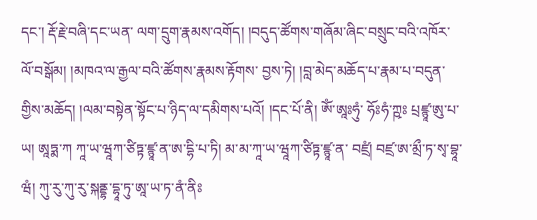དང་། རྡོ་རྗེ་བཞི་དང་ཡན་ ལག་དྲུག་རྣམས་འགོད། །བདུད་ཚོགས་གཞོམ་ཞིང་བསྲུང་བའི་འཁོར་ལོ་བསྒོམ། །མཁའ་ལ་རྒྱལ་བའི་ཚོགས་རྣམས་རྟོགས་ བྱས་ཏེ། །བླ་མེད་མཆོད་པ་རྣམ་པ་བདུན་གྱིས་མཆོད། །ལམ་བསྟེན་སྟོང་པ་ཉིད་ལ་དམིགས་པའོ། །དང་པོ་ནི། ༀ་ཨཱཿཧུཾ་ ཧོཿཧཾ་ཀྵཿ པྲཛྙཱ་ཨུ་པ་ཡ། ཨཱཏྨ་ཀ ཀཱ་ཡ་ཝཱཀ་ཙིཏྟ་ཛྙཱ་ན་ཨ་དྷི་པ་ཏི། མ་མ་ཀཱ་ཡ་ཝཱཀ་ཙིཏྟ་ཛྙཱ་ན་ བཛྲཾ། བཛྲ་ཨ་མྲྀ་ཏ་སྭ་བྷཱ་ཝཾ། ཀུ་རུ་ཀུ་རུ་སྐནྡྷ་དྷཱ་ཏུ་ཨཱ་ཡ་ཏ་ནཾ་ནིཿ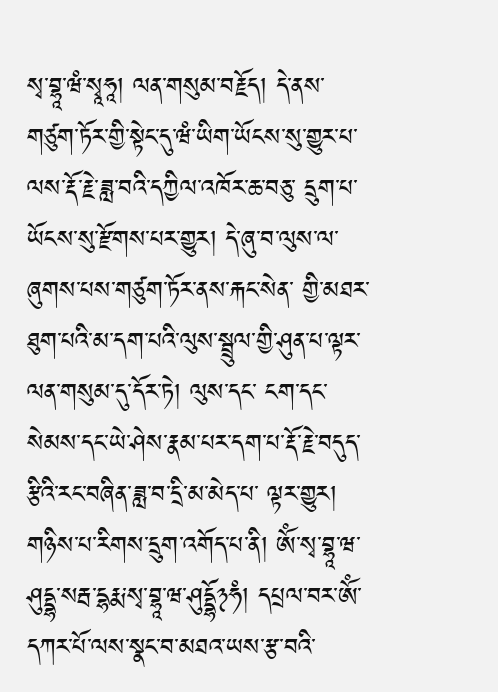སྭ་བྷཱ་ཝཾ་སྭཱཧཱ། ལན་གསུམ་བརྗོད། དེ་ནས་གཙུག་ཏོར་གྱི་སྟེང་དུ་ཝཾ་ཡིག་ཡོངས་སུ་གྱུར་པ་ལས་རྡོ་རྗེ་ཟླ་བའི་དཀྱིལ་འཁོར་ཆ་བཅུ་ དྲུག་པ་ཡོངས་སུ་རྫོགས་པར་གྱུར། དེ་ཞུ་བ་ལུས་ལ་ཞུགས་པས་གཙུག་ཏོར་ནས་རྐང་སེན་ གྱི་མཐར་ཐུག་པའི་མ་དག་པའི་ལུས་སྦྲུལ་གྱི་ཤུན་པ་ལྟར་ལན་གསུམ་དུ་དོར་ཏེ། ལུས་དང་ ངག་དང་སེམས་དང་ཡེ་ཤེས་རྣམ་པར་དག་པ་རྡོ་རྗེ་བདུད་རྩིའི་རང་བཞིན་ཟླ་བ་དྲི་མ་མེད་པ་ ལྟར་གྱུར། གཉིས་པ་རིགས་དྲུག་འགོད་པ་ནི། ༀ་སྭ་བྷཱ་ཝ་ཤུདྡྷ་སརྦ་དྷརྨ་སྭ་བྷཱ་ཝ་ཤུདྡྷོ྅ཧཾ། དཔྲལ་བར་ༀ་ དཀར་པོ་ལས་སྣང་བ་མཐའ་ཡས་རྩ་བའི་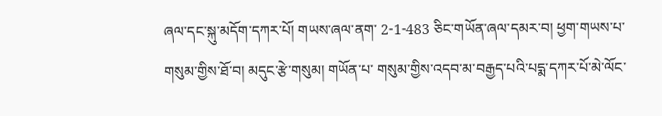ཞལ་དང་སྐུ་མདོག་དཀར་པོ། གཡས་ཞལ་ནག་ 2-1-483 ཅིང་གཡོན་ཞལ་དམར་བ། ཕྱག་གཡས་པ་གསུམ་གྱིས་ཐོ་བ། མདུང་རྩེ་གསུམ། གཡོན་པ་ གསུམ་གྱིས་འདབ་མ་བརྒྱད་པའི་པདྨ་དཀར་པོ་མེ་ལོང་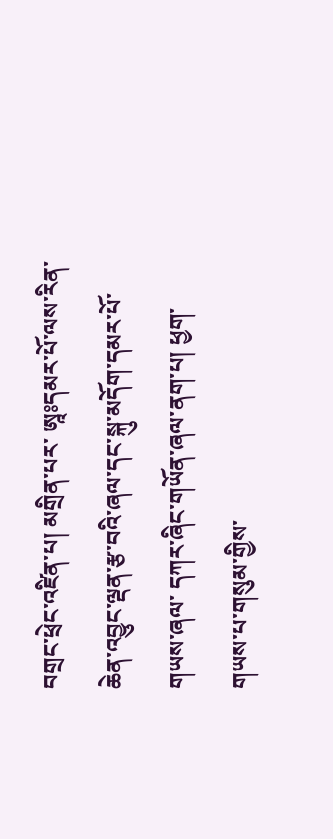བགྲང་ཕྲེང་འཛིན་པ། མགྲིན་པར་ ཨཱཿདམར་པོ་ལས་རིན་ཆེན་འབྱུང་ལྡན་རྩ་བའི་ཞལ་དང་སྐུ་མདོག་དམར་པོ་གཡས་ཞལ་ དཀར་ཞིང་གཡོན་ཞལ་ནག་པ། ཕྱག་གཡས་པ་གསུམ་གྱིས་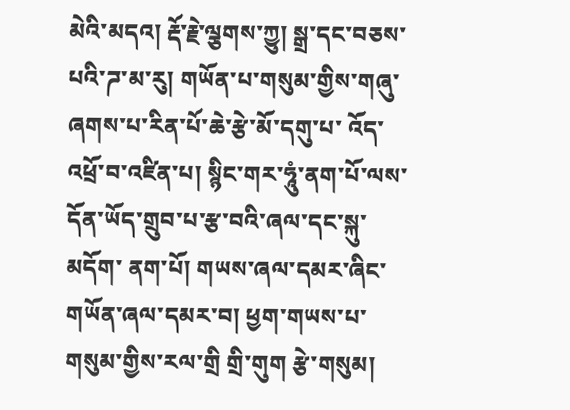མེའི་མདའ། རྡོ་རྗེ་ལྕགས་ཀྱུ། སྒྲ་དང་བཅས་པའི་ཌ་མ་རུ། གཡོན་པ་གསུམ་གྱིས་གཞུ་ཞགས་པ་རིན་པོ་ཆེ་རྩེ་མོ་དགུ་པ་ འོད་འཕྲོ་བ་འཛིན་པ། སྙིང་གར་ཧཱུཾ་ནག་པོ་ལས་དོན་ཡོད་གྲུབ་པ་རྩ་བའི་ཞལ་དང་སྐུ་མདོག་ ནག་པོ། གཡས་ཞལ་དམར་ཞིང་གཡོན་ཞལ་དམར་བ། ཕྱག་གཡས་པ་གསུམ་གྱིས་རལ་གྲི གྲི་གུག རྩེ་གསུམ།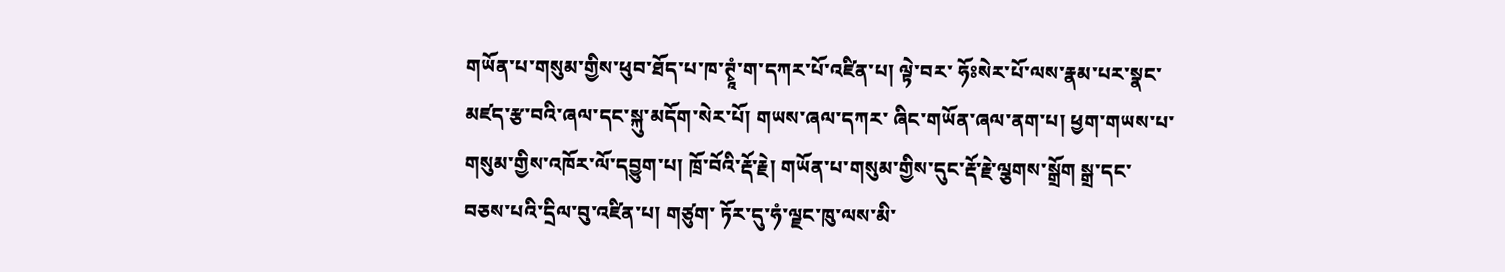གཡོན་པ་གསུམ་གྱིས་ཕུབ་ཐོད་པ་ཁ་ཊྭཱཾ་ག་དཀར་པོ་འཛིན་པ། ལྟེ་བར་ ཧོཿསེར་པོ་ལས་རྣམ་པར་སྣང་མཛད་རྩ་བའི་ཞལ་དང་སྐུ་མདོག་སེར་པོ། གཡས་ཞལ་དཀར་ ཞིང་གཡོན་ཞལ་ནག་པ། ཕྱག་གཡས་པ་གསུམ་གྱིས་འཁོར་ལོ་དབྱུག་པ། ཁྲོ་བོའི་རྡོ་རྗེ། གཡོན་པ་གསུམ་གྱིས་དུང་རྡོ་རྗེ་ལྕགས་སྒྲོག སྒྲ་དང་བཅས་པའི་དྲིལ་བུ་འཛིན་པ། གཙུག་ ཏོར་དུ་ཧཾ་ལྗང་ཁུ་ལས་མི་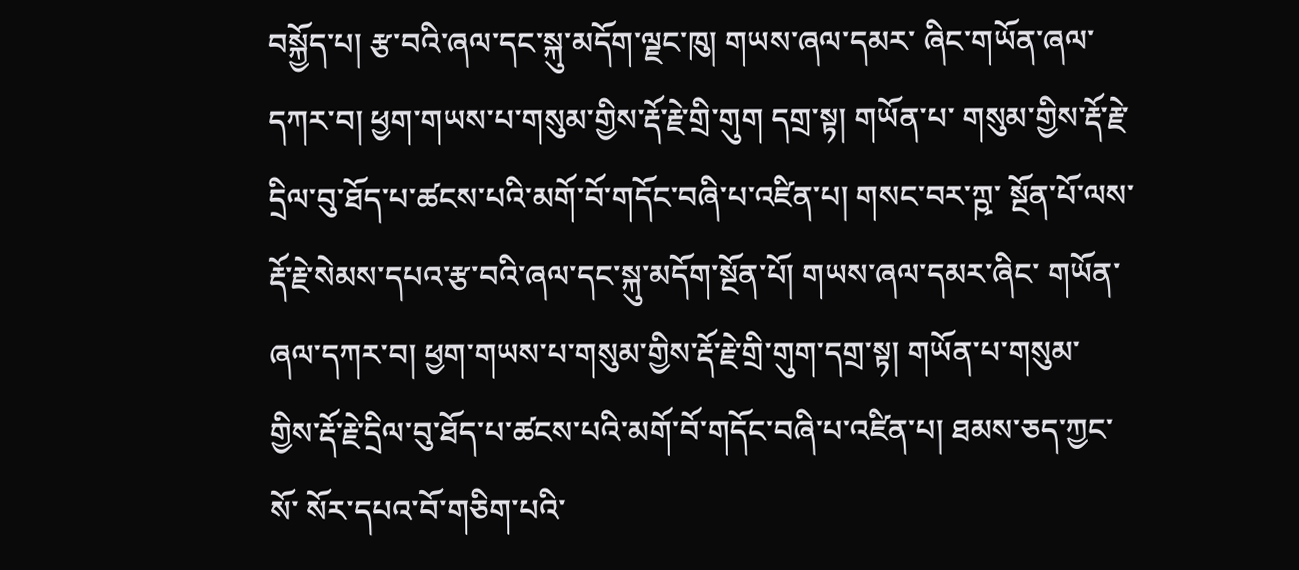བསྐྱོད་པ། རྩ་བའི་ཞལ་དང་སྐུ་མདོག་ལྗང་ཁུ། གཡས་ཞལ་དམར་ ཞིང་གཡོན་ཞལ་དཀར་བ། ཕྱག་གཡས་པ་གསུམ་གྱིས་རྡོ་རྗེ་གྲི་གུག དགྲ་སྟ། གཡོན་པ་ གསུམ་གྱིས་རྡོ་རྗེ་དྲིལ་བུ་ཐོད་པ་ཚངས་པའི་མགོ་བོ་གདོང་བཞི་པ་འཛིན་པ། གསང་བར་ཀྵ་ སྔོན་པོ་ལས་རྡོ་རྗེ་སེམས་དཔའ་རྩ་བའི་ཞལ་དང་སྐུ་མདོག་སྔོན་པོ། གཡས་ཞལ་དམར་ཞིང་ གཡོན་ཞལ་དཀར་བ། ཕྱག་གཡས་པ་གསུམ་གྱིས་རྡོ་རྗེ་གྲི་གུག་དགྲ་སྟ། གཡོན་པ་གསུམ་ གྱིས་རྡོ་རྗེ་དྲིལ་བུ་ཐོད་པ་ཚངས་པའི་མགོ་བོ་གདོང་བཞི་པ་འཛིན་པ། ཐམས་ཅད་ཀྱང་སོ་ སོར་དཔའ་བོ་གཅིག་པའི་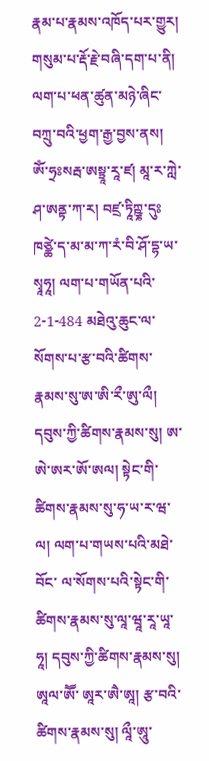རྣམ་པ་རྣམས་འཁོད་པར་གྱུར། གསུམ་པ་རྡོ་རྗེ་བཞི་དག་པ་ནི། ལག་པ་ཕན་ཚུན་མཉེ་ཞིང་བཀྲུ་བའི་ཕྱག་རྒྱ་བྱས་ནས། ༀ་ཧྲཿསརྦ་ཨསྟྲཱ་རཱ་ཛ། མཱ་ར་ཀླེ་ཤ་ཨནྟ་ཀ་ར། བཛྲ་ཏཱིཀྵྞ་དུཿཁཙྪེ་ད་མ་མ་ཀ་རཾ་བི་ཤོ་དྷ་ཡ་སྭཱཧཱ། ལག་པ་གཡོན་པའི་ 2-1-484 མཐེའུ་ཆུང་ལ་སོགས་པ་རྩ་བའི་ཚིགས་རྣམས་སུ་ཨ་ཨི་རྀ་ཨུ་ལྀ། དབུས་ཀྱི་ཚིགས་རྣམས་སུ། ཨ་ཨེ་ཨར་ཨོ་ཨལ། སྟེང་གི་ཚིགས་རྣམས་སུ་ཧ་ཡ་ར་ཝ་ལ། ལག་པ་གཡས་པའི་མཐེ་བོང་ ལ་སོགས་པའི་སྟེང་གི་ཚིགས་རྣམས་སུ་ལཱ་ཝཱ་རཱ་ཡཱ་ཧཱ། དབུས་ཀྱི་ཚིགས་རྣམས་སུ། ཨཱལ་ཨཽ་ ཨཱར་ཨཻ་ཨཱ། རྩ་བའི་ཚིགས་རྣམས་སུ། ལཱྀ་ཨཱུ་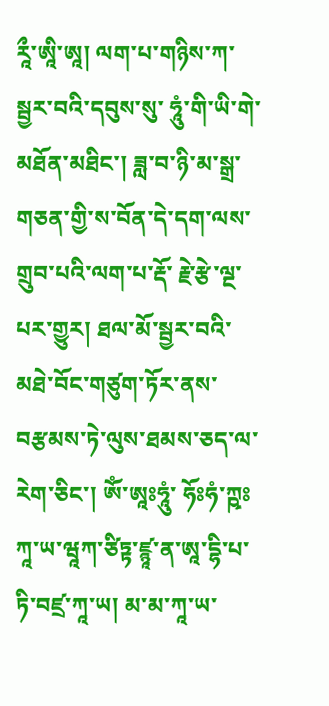རཱྀ་ཨཱི་ཨཱ། ལག་པ་གཉིས་ཀ་སྦྱར་བའི་དབུས་སུ་ ཧཱུཾ་གི་ཡི་གེ་མཐོན་མཐིང་། ཟླ་བ་ཉི་མ་སྒྲ་གཅན་གྱི་ས་བོན་དེ་དག་ལས་གྲུབ་པའི་ལག་པ་རྡོ་ རྗེ་རྩེ་ལྔ་པར་གྱུར། ཐལ་མོ་སྦྱར་བའི་མཐེ་བོང་གཙུག་ཏོར་ནས་བརྩམས་ཏེ་ལུས་ཐམས་ཅད་ལ་རེག་ཅིང་། ༀ་ཨཱཿཧཱུཾ་ ཧོཿཧཾ་ཀྵཿ ཀཱ་ཡ་ཝཱཀ་ཙིཏྟ་ཛྙཱ་ན་ཨཱ་དྷི་པ་ཏི་བཛྲ་ཀཱ་ཡ། མ་མ་ཀཱ་ཡ་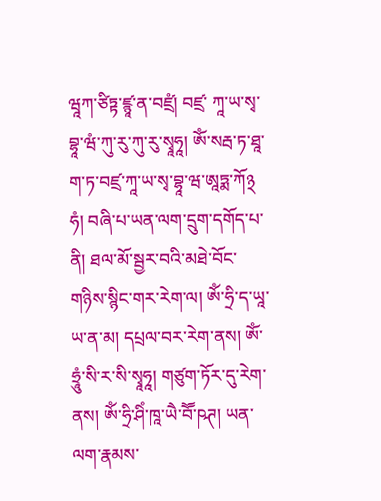ཝཱཀ་ཙིཏྟ་ཛྙཱ་ན་བཛྲཾ། བཛྲ་ ཀཱ་ཡ་སྭ་བྷཱ་ཝཾ་ཀུ་རུ་ཀུ་རུ་སྭཱཧཱ། ༀ་སརྦ་ཏ་ཐཱ་ག་ཏ་བཛྲ་ཀཱ་ཡ་སྭ་བྷཱ་ཝ་ཨཱཏྨ་ཀོ྅ཧཾ། བཞི་པ་ཡན་ལག་དྲུག་དགོད་པ་ནི། ཐལ་མོ་སྦྱར་བའི་མཐེ་བོང་གཉིས་སྙིང་གར་རེག་ལ། ༀ་ཧྲི་ད་ཡཱ་ཡ་ན་མ། དཔྲལ་བར་རེག་ནས། ༀ་ཧྲཱུཾ་སི་ར་སི་སྭཱཧཱ། གཙུག་ཏོར་དུ་རེག་ནས། ༀ་ཧྲི་ཤིཾ་ཁཱ་ཡཻ་བཽ་ཥཊ། ཡན་ལག་རྣམས་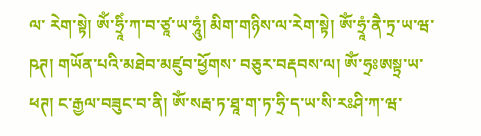ལ་ རེག་སྟེ། ༀ་ཧྲཱིཾ་ཀ་བ་ཙཱ་ཡ་ཧཱུཾ། མིག་གཉིས་ལ་རེག་སྟེ། ༀ་ཧྲཱཾ་ནཻ་ཏྲ་ཡ་ཝ་ཥཊ། གཡོན་པའི་མཐེབ་མཛུབ་ཕྱོགས་ བཅུར་བརྡབས་ལ། ༀ་ཧྲཿཨསྟྲ་ཡ་ཕཊ། ང་རྒྱལ་བཟུང་བ་ནི། ༀ་སརྦ་ཏ་ཐཱ་ག་ཏ་ཧྲི་ད་ཡ་སི་རཿཤི་ཀ་ཝ་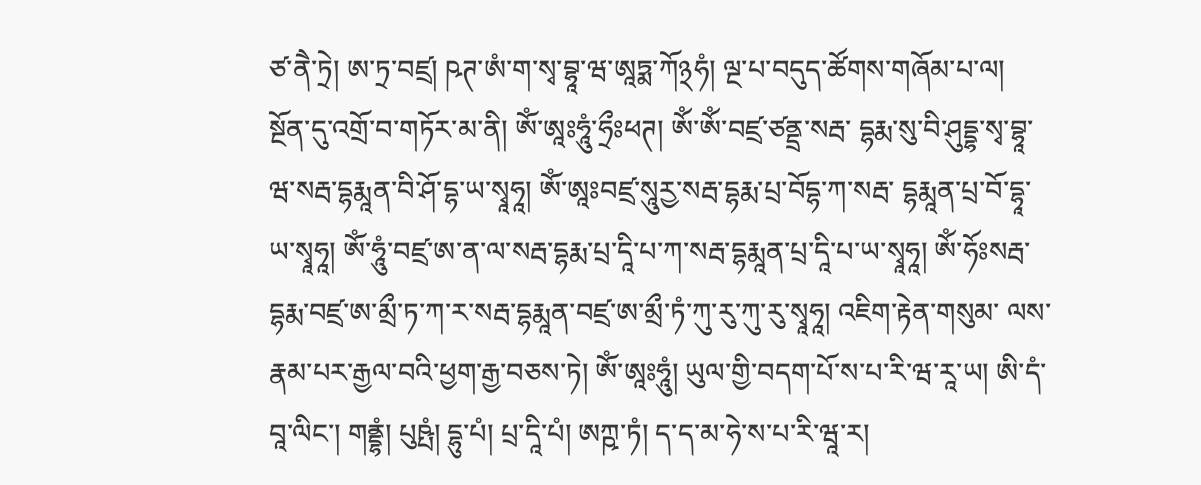ཙ་ནཻ་ཏྲེ། ཨ་ཏྲ་བཛྲ། ཥཊ་ཨཾ་ག་སྭ་བྷཱ་ཝ་ཨཱཏྨ་ཀོ྅ཧཾ། ལྔ་པ་བདུད་ཚོགས་གཞོམ་པ་ལ། སྔོན་དུ་འགྲོ་བ་གཏོར་མ་ནི། ༀ་ཨཱཿཧཱུཾ་ཧྲྀཿཕཊ། ༀ་ༀ་བཛྲ་ཙནྡྲ་སརྦ་ དྷརྨ་སུ་བི་ཤུདྡྷ་སྭ་བྷཱ་ཝ་སརྦ་དྷརྨཱན་བི་ཤོ་དྷ་ཡ་སྭཱཧཱ། ༀ་ཨཱཿབཛྲ་སཱུརྱ་སརྦ་དྷརྨ་པྲ་བོདྷ་ཀ་སརྦ་ དྷརྨཱན་པྲ་བོ་དྷཱ་ཡ་སྭཱཧཱ། ༀ་ཧཱུཾ་བཛྲ་ཨ་ན་ལ་སརྦ་དྷརྨ་པྲ་དཱི་པ་ཀ་སརྦ་དྷརྨཱན་པྲ་དཱི་པ་ཡ་སྭཱཧཱ། ༀ་ཧོཿསརྦ་དྷརྨ་བཛྲ་ཨ་མྲྀ་ཏ་ཀ་ར་སརྦ་དྷརྨཱན་བཛྲ་ཨ་མྲྀ་ཏཾ་ཀུ་རུ་ཀུ་རུ་སྭཱཧཱ། འཇིག་རྟེན་གསུམ་ ལས་རྣམ་པར་རྒྱལ་བའི་ཕྱག་རྒྱ་བཅས་ཏེ། ༀ་ཨཱཿཧཱུཾ། ཡུལ་གྱི་བདག་པོ་ས་པ་རི་ཝ་རཱ་ཡ། ཨི་དཾ་བཱ་ལིང་། གནྡྷཾ། པུཥྤཾ། དྷུ་པཾ། པྲ་དཱི་པཾ། ཨཀྵ་ཏཾ། ད་ད་མ་ཧེ་ས་པ་རི་ཝཱ་ར།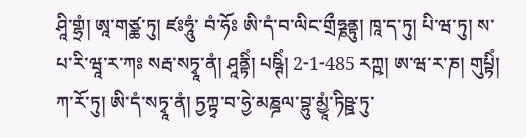ཤཱི་གྷྲཾ། ཨཱ་གཙྪ་ཏུ། ཛཿཧཱུཾ་ བཾ་ཧོཿ ཨི་དཾ་བ་ལིང་གྲྀཧྞནྟུ། ཁཱ་ད་ཏུ། པི་ཝ་ཏུ། ས་པ་རི་ཝཱ་ར་ཀཿ སརྦ་སཏྭཱ་ནཾ། ཤཱནྟིཾ། པཥྚིཾ། 2-1-485 རཀྵ། ཨ་ཝ་ར་ཎ། གུཔྟིཾ། ཀ་རོ་ཏུ། ཨི་དཾ་སཏྭཱ་ནཾ། ཏྱཀྟྭ་བ་ཧྱེ་མཎྜལ་བྷུ་མྱཱཾ་ཏིཥྛ་ཏུ་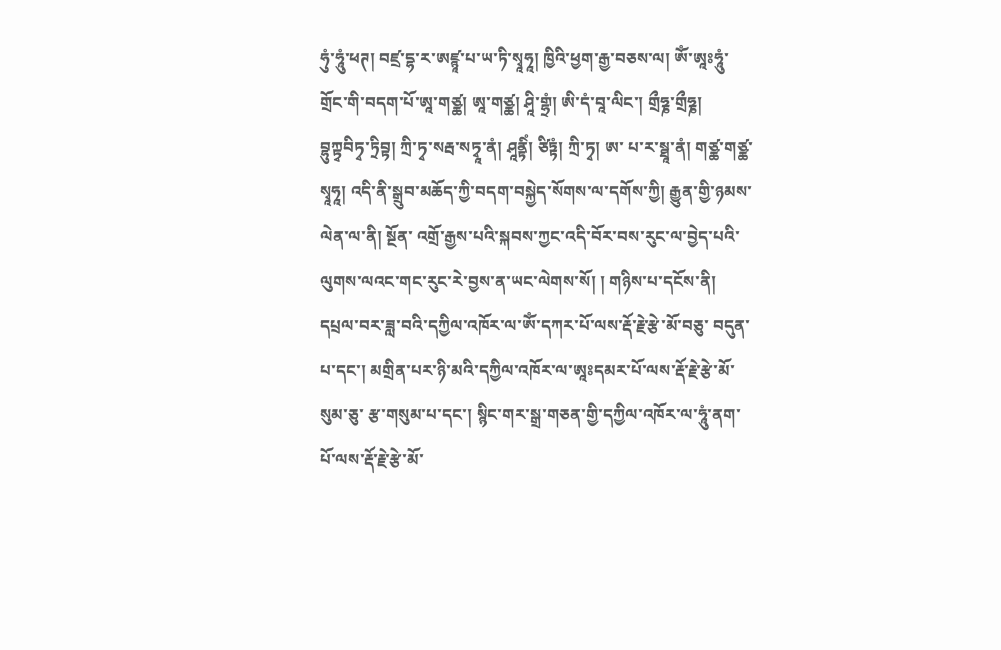ཧུཾ་ཧཱུཾ་ཕཊ། བཛྲ་དྷ་ར་ཨཛྙཱ་པ་ཡ་ཏི་སྭཱཧཱ། ཁྱིའི་ཕྱག་རྒྱ་བཅས་ལ། ༀ་ཨཱཿཧཱུཾ་གྲོང་གི་བདག་པོ་ཨཱ་གཙྪ། ཨཱ་གཙྪ། ཤཱི་གྷྲཾ། ཨི་དཾ་བཱ་ལིང་། གྲྀཧྞ་གྲྀཧྞ། བྷུཀྟྭབིཏྭ་ཏྲིབྟ། ཀྲི་ཏྭ་སརྦ་སཏྭཱ་ནཾ། ཤཱནྟིཾ། ཙིཏྟཾ། ཀྲི་ཏྭ། ཨ་ པ་ར་སྠཱ་ནཾ། གཙྪ་གཙྪ་སྭཱཧཱ། འདི་ནི་སྒྲུབ་མཆོད་ཀྱི་བདག་བསྐྱེད་སོགས་ལ་དགོས་ཀྱི། རྒྱུན་གྱི་ཉམས་ལེན་ལ་ནི། སྔོན་ འགྲོ་རྒྱས་པའི་སྐབས་ཀྱང་འདི་བོར་བས་རུང་ལ་བྱེད་པའི་ལུགས་ལའང་གང་རུང་རེ་བྱས་ན་ཡང་ལེགས་སོ། ། གཉིས་པ་དངོས་ནི། དཔྲལ་བར་ཟླ་བའི་དཀྱིལ་འཁོར་ལ་ༀ་དཀར་པོ་ལས་རྡོ་རྗེ་རྩེ་མོ་བཅུ་ བདུན་པ་དང་། མགྲིན་པར་ཉི་མའི་དཀྱིལ་འཁོར་ལ་ཨཱཿདམར་པོ་ལས་རྡོ་རྗེ་རྩེ་མོ་སུམ་ཅུ་ རྩ་གསུམ་པ་དང་། སྙིང་གར་སྒྲ་གཅན་གྱི་དཀྱིལ་འཁོར་ལ་ཧཱུཾ་ནག་པོ་ལས་རྡོ་རྗེ་རྩེ་མོ་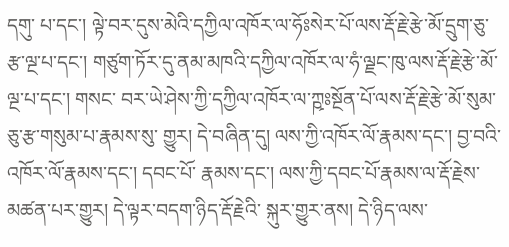དགུ་ པ་དང་། ལྟེ་བར་དུས་མེའི་དཀྱིལ་འཁོར་ལ་ཧོཿསེར་པོ་ལས་རྡོ་རྗེ་རྩེ་མོ་དྲུག་ཅུ་རྩ་ལྔ་པ་དང་། གཙུག་ཏོར་དུ་ནམ་མཁའི་དཀྱིལ་འཁོར་ལ་ཧཾ་ལྗང་ཁུ་ལས་རྡོ་རྗེ་རྩེ་མོ་ལྔ་པ་དང་། གསང་ བར་ཡེ་ཤེས་ཀྱི་དཀྱིལ་འཁོར་ལ་ཀྵཿསྔོན་པོ་ལས་རྡོ་རྗེ་རྩེ་མོ་སུམ་ཅུ་རྩ་གསུམ་པ་རྣམས་སུ་ གྱུར། དེ་བཞིན་དུ། ལས་ཀྱི་འཁོར་ལོ་རྣམས་དང་། བྱ་བའི་འཁོར་ལོ་རྣམས་དང་། དབང་པོ་ རྣམས་དང་། ལས་ཀྱི་དབང་པོ་རྣམས་ལ་རྡོ་རྗེས་མཚན་པར་གྱུར། དེ་ལྟར་བདག་ཉིད་རྡོ་རྗེའི་ སྐུར་གྱུར་ནས། དེ་ཉིད་ལས་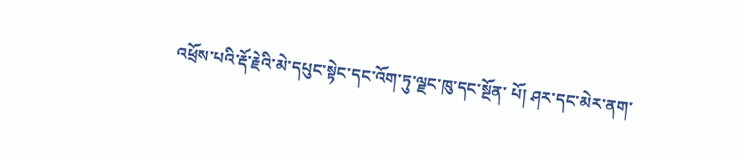འཕྲོས་པའི་རྡོ་རྗེའི་མེ་དཔུང་སྟེང་དང་འོག་ཏུ་ལྗང་ཁུ་དང་སྔོན་ པོ། ཤར་དང་མེར་ནག་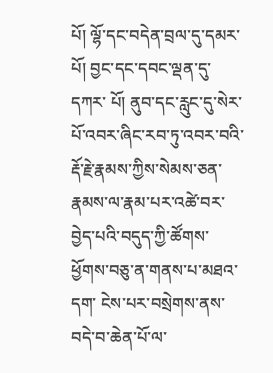པོ། ལྷོ་དང་བདེན་བྲལ་དུ་དམར་པོ། བྱང་དང་དབང་ལྡན་དུ་དཀར་ པོ། ནུབ་དང་རླུང་དུ་སེར་པོ་འབར་ཞིང་རབ་ཏུ་འབར་བའི་རྡོ་རྗེ་རྣམས་ཀྱིས་སེམས་ཅན་ རྣམས་ལ་རྣམ་པར་འཚེ་བར་བྱེད་པའི་བདུད་ཀྱི་ཚོགས་ཕྱོགས་བཅུ་ན་གནས་པ་མཐའ་དག་ ངེས་པར་བསྲེགས་ནས་བདེ་བ་ཆེན་པོ་ལ་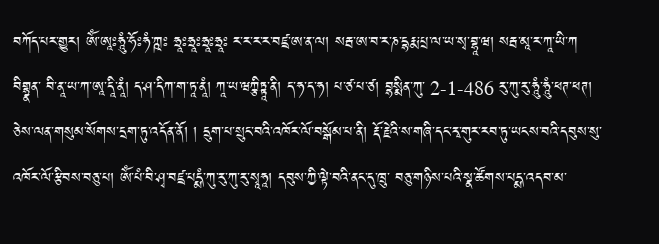བཀོད་པར་གྱུར། ༀ་ཨཱཿཧཱུཾ་ཧོཿཧཾ་ཀྵཿ ཧྲཱཿཧྲཱཿཧྲཱཿཧྲཱཿ ར་ར་ར་ར་བཛྲ་ཨ་ན་ལ། སརྦ་ཨ་བ་ར་ཎ་དྷརྨ་པྲ་ལ་ཡ་སྭ་བྷཱ་ཝ། སརྦ་མཱ་ར་ཀཱ་ཡི་ཀ བིགྷྣན་ བི་ནཱ་ཡ་ཀ་ཨཱ་དཱི་ནཱཾ། ད་ཤ་དིཀ་ག་ཏཱ་ནཱཾ། ཀཱ་ཡ་ཝཀྩིཏྟཱ་ནི། ད་ཧ་ད་ཧ། པ་ཙ་པ་ཙ། བྷསྨིན་ཀུ་ 2-1-486 རུ་ཀུ་རུ་ཧཱུཾ་ཧཱུཾ་ཕཊ་ཕཊ། ཅེས་ལན་གསུམ་སོགས་དྲག་ཏུ་འདོན་ནོ། ། དྲུག་པ་སྲུང་བའི་འཁོར་ལོ་བསྒོམ་པ་ནི། རྡོ་རྗེའི་ས་གཞི་དང་རྭ་གུར་རབ་ཏུ་ཡངས་བའི་དབུས་སུ་ འཁོར་ལོ་རྩིབས་བཅུ་པ། ༀ་པཾ་བི་ཤྭ་བཛྲ་པདྨཾ་ཀུ་རུ་ཀུ་རུ་སྭཱཧཱ། དབུས་ཀྱི་ལྟེ་བའི་ནང་དུ་ཁྲུ་ བཅུ་གཉིས་པའི་སྣ་ཚོགས་པདྨ་འདབ་མ་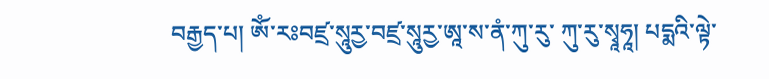བརྒྱད་པ། ༀ་རཿབཛྲ་སཱུརྱ་བཛྲ་སཱུརྱ་ཨཱ་ས་ནཾ་ཀུ་རུ་ ཀུ་རུ་སྭཱཧཱ། པདྨའི་ལྟེ་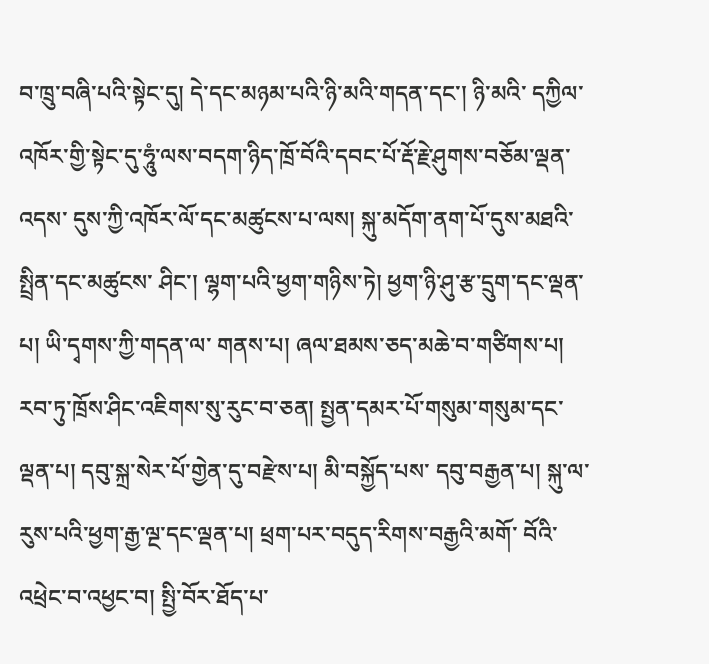བ་ཁྲུ་བཞི་པའི་སྟེང་དུ། དེ་དང་མཉམ་པའི་ཉི་མའི་གདན་དང་། ཉི་མའི་ དཀྱིལ་འཁོར་གྱི་སྟེང་དུ་ཧཱུཾ་ལས་བདག་ཉིད་ཁྲོ་བོའི་དབང་པོ་རྡོ་རྗེ་ཤུགས་བཅོམ་ལྡན་འདས་ དུས་ཀྱི་འཁོར་ལོ་དང་མཚུངས་པ་ལས། སྐུ་མདོག་ནག་པོ་དུས་མཐའི་སྤྲིན་དང་མཚུངས་ ཤིང་། ལྷག་པའི་ཕྱག་གཉིས་ཏེ། ཕྱག་ཉི་ཤུ་རྩ་དྲུག་དང་ལྡན་པ། ཡི་དྭགས་ཀྱི་གདན་ལ་ གནས་པ། ཞལ་ཐམས་ཅད་མཆེ་བ་གཙིགས་པ། རབ་ཏུ་ཁྲོས་ཤིང་འཇིགས་སུ་རུང་བ་ཅན། སྤྱན་དམར་པོ་གསུམ་གསུམ་དང་ལྡན་པ། དབུ་སྐྲ་སེར་པོ་གྱེན་དུ་བརྫེས་པ། མི་བསྐྱོད་པས་ དབུ་བརྒྱན་པ། སྐུ་ལ་རུས་པའི་ཕྱག་རྒྱ་ལྔ་དང་ལྡན་པ། ཕྲག་པར་བདུད་རིགས་བརྒྱའི་མགོ་ བོའི་འཕྲེང་བ་འཕྱང་བ། སྤྱི་བོར་ཐོད་པ་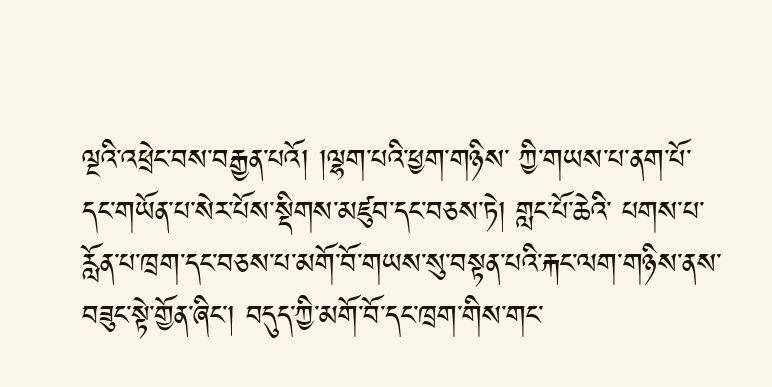ལྔའི་འཕྲེང་བས་བརྒྱན་པའོ། །ལྷག་པའི་ཕྱག་གཉིས་ ཀྱི་གཡས་པ་ནག་པོ་དང་གཡོན་པ་སེར་པོས་སྡིགས་མཛུབ་དང་བཅས་ཏེ། གླང་པོ་ཆེའི་ པགས་པ་རློན་པ་ཁྲག་དང་བཅས་པ་མགོ་བོ་གཡས་སུ་བསྟན་པའི་རྐང་ལག་གཉིས་ནས་ བཟུང་སྟེ་གྱོན་ཞིང་། བདུད་ཀྱི་མགོ་བོ་དང་ཁྲག་གིས་གང་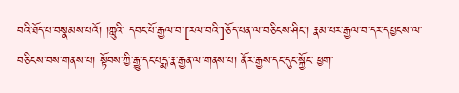བའི་ཐོད་པ་བསྣམས་པའོ། །ཀླུའི་ དབང་པོ་རྒྱལ་བ་[རལ་བའི་]ཅོད་པན་ལ་བཅིངས་ཤིང་། རྣམ་པར་རྒྱལ་བ་དར་དཔྱངས་ལ་ བཅིངས་བས་གནས་པ། སྟོབས་ཀྱི་རྒྱུ་དང་པདྨ་རྣ་རྒྱན་ལ་གནས་པ། ནོར་རྒྱས་དང་དུང་སྐྱོང་ ཕྱག་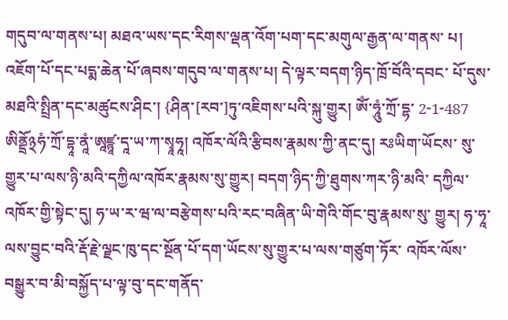གདུབ་ལ་གནས་པ། མཐའ་ཡས་དང་རིགས་ལྡན་འོག་པག་དང་མགུལ་རྒྱན་ལ་གནས་ པ། འཇོག་པོ་དང་པདྨ་ཆེན་པོ་ཞབས་གདུབ་ལ་གནས་པ། དེ་ལྟར་བདག་ཉིད་ཁྲོ་བོའི་དབང་ པོ་དུས་མཐའི་སྤྲིན་དང་མཚུངས་ཤིང་། {ཤིན་[རབ་]ཏུ་འཇིགས་པའི་སྐུ་གྱུར། ༀ་ཧཱུཾ་ཀྲོ་དྷ་ 2-1-487 ཨིནྡྲོ྅ཧཾ་ཀྲོ་དྷཱ་ནཱཾ་ཨཱཛྙཱ་དཱ་ཡ་ཀ་སྭཱཧཱ། འཁོར་ལོའི་རྩིབས་རྣམས་ཀྱི་ནང་དུ། རཿཡིག་ཡོངས་ སུ་གྱུར་པ་ལས་ཉི་མའི་དཀྱིལ་འཁོར་རྣམས་སུ་གྱུར། བདག་ཉིད་ཀྱི་ཐུགས་ཀར་ཉི་མའི་ དཀྱིལ་འཁོར་གྱི་སྟེང་དུ། ཧ་ཡ་ར་ཝ་ལ་བརྩེགས་པའི་རང་བཞིན་ཡི་གེའི་གོང་བུ་རྣམས་སུ་ གྱུར། ཧ་ཧཱ་ལས་བྱུང་བའི་རྡོ་རྗེ་ལྗང་ཁུ་དང་སྔོན་པོ་དག་ཡོངས་སུ་གྱུར་པ་ལས་གཙུག་ཏོར་ འཁོར་ལོས་བསྒྱུར་བ་མི་བསྐྱོད་པ་ལྟ་བུ་དང་གནོད་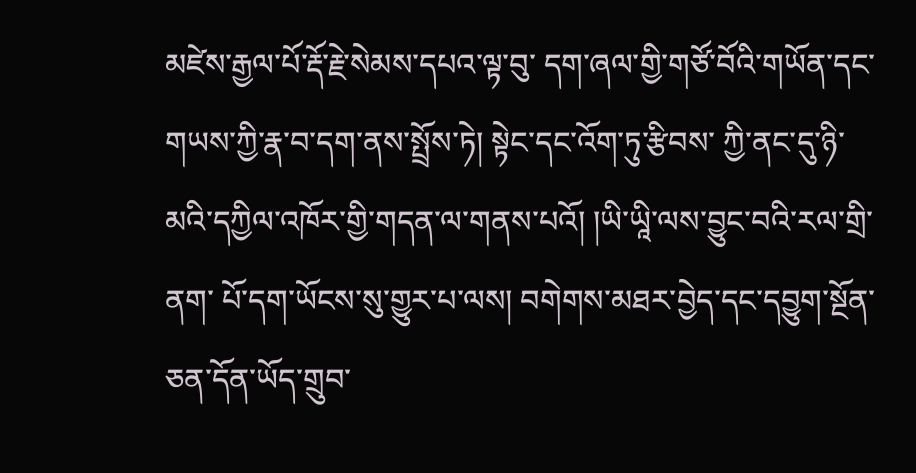མཛེས་རྒྱལ་པོ་རྡོ་རྗེ་སེམས་དཔའ་ལྟ་བུ་ དག་ཞལ་གྱི་གཙོ་བོའི་གཡོན་དང་གཡས་ཀྱི་རྣ་བ་དག་ནས་སྤྲོས་ཏེ། སྟེང་དང་འོག་ཏུ་རྩིབས་ ཀྱི་ནང་དུ་ཉི་མའི་དཀྱིལ་འཁོར་གྱི་གདན་ལ་གནས་པའོ། །ཡི་ཡཱི་ལས་བྱུང་བའི་རལ་གྲི་ནག་ པོ་དག་ཡོངས་སུ་གྱུར་པ་ལས། བགེགས་མཐར་བྱེད་དང་དབྱུག་སྔོན་ཅན་དོན་ཡོད་གྲུབ་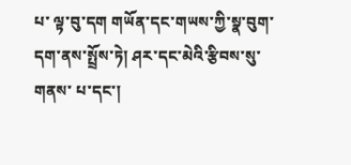པ་ ལྟ་བུ་དག གཡོན་དང་གཡས་ཀྱི་སྣ་བུག་དག་ནས་སྤྲོས་ཏེ། ཤར་དང་མེའི་རྩིབས་སུ་གནས་ པ་དང་།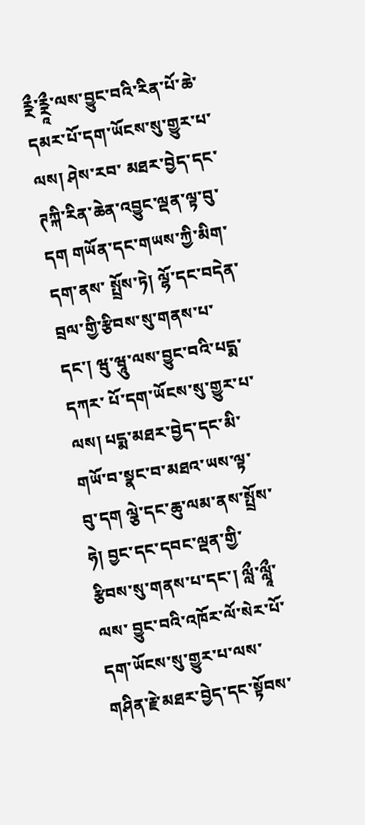ཪྼྀ་ཪྼཱྀ་ལས་བྱུང་བའི་རིན་པོ་ཆེ་དམར་པོ་དག་ཡོངས་སུ་གྱུར་པ་ལས། ཤེས་རབ་ མཐར་བྱེད་དང་ཊཀྐི་རིན་ཆེན་འབྱུང་ལྡན་ལྟ་བུ་དག གཡོན་དང་གཡས་ཀྱི་མིག་དག་ནས་ སྤྲོས་ཏེ། ལྷོ་དང་བདེན་བྲལ་གྱི་རྩིབས་སུ་གནས་པ་དང་། ཝུ་ཝཱུ་ལས་བྱུང་བའི་པདྨ་དཀར་ པོ་དག་ཡོངས་སུ་གྱུར་པ་ལས། པདྨ་མཐར་བྱེད་དང་མི་གཡོ་བ་སྣང་བ་མཐའ་ཡས་ལྟ་བུ་དག ལྕེ་དང་ཆུ་ལམ་ནས་སྤྲོས་ཧེ། བྱང་དང་དབང་ལྡན་གྱི་རྩིབས་སུ་གནས་པ་དང་། ལླྀ་ལླཱྀ་ལས་ བྱུང་བའི་འཁོར་ལོ་སེར་པོ་དག་ཡོངས་སུ་གྱུར་པ་ལས་གཤིན་རྗེ་མཐར་བྱེད་དང་སྟོབས་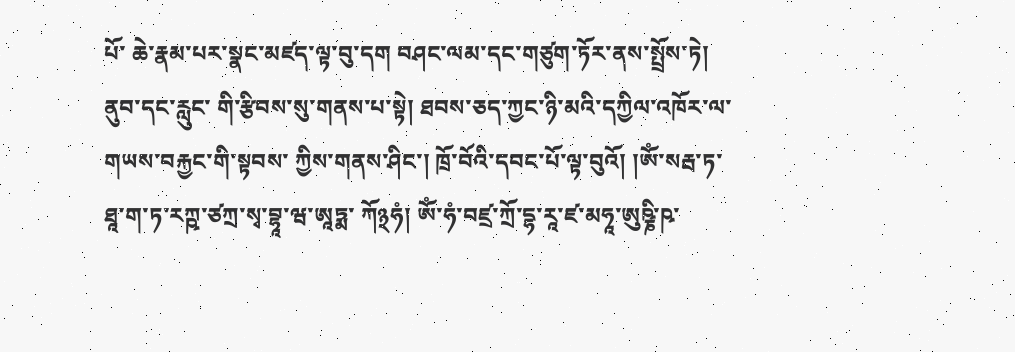པོ་ ཆེ་རྣམ་པར་སྣང་མཛད་ལྟ་བུ་དག བཤང་ལམ་དང་གཙུག་ཏོར་ནས་སྤྲོས་ཏེ། ནུབ་དང་རླུང་ གི་རྩིབས་སུ་གནས་པ་སྟེ། ཐབས་ཅད་ཀྱང་ཉི་མའི་དཀྱིལ་འཁོར་ལ་གཡས་བརྐྱང་གི་སྟབས་ ཀྱིས་གནས་ཤིང་། ཁྲོ་བོའི་དབང་པོ་ལྟ་བུའོ། །ༀ་སརྦ་ཏ་ཐཱ་ག་ཏ་རཀྵ་ཙཀྲ་སྭ་བྷཱ་ཝ་ཨཱཏྨ་ ཀོ྅ཧཾ། ༀ་ཧཾ་བཛྲ་ཀྲོ་དྷ་རཱ་ཛ་མཧཱ་ཨུཥྞི་ཥ་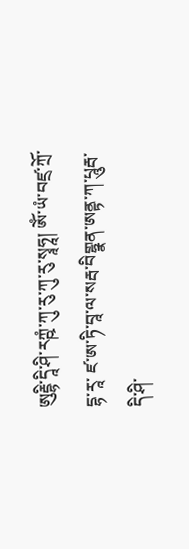ཨུརྡྷི་དཱི་ཤི་རཀྵཾ་ཀུ་རུ་ཀུ་རུ་སྭཱཧཱ། ༀ་ཡཾ་བཛྲ་ཀྲོ་དྷ་རཱ་ ཛ་ཨ་ཏི་བཱ་ལ་སརྦ་བིགྷྣན་ཨནྟ་ཀ་པཱུརྦ་དི་ཤི་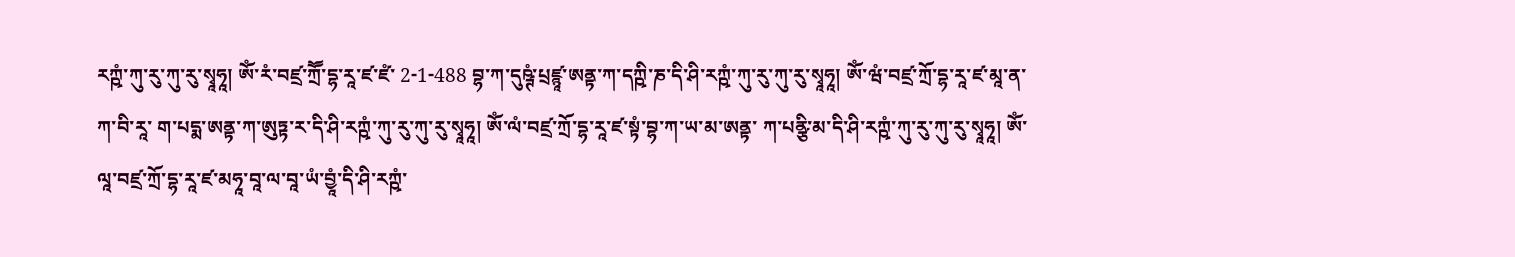རཀྵཾ་ཀུ་རུ་ཀུ་རུ་སྭཱཧཱ། ༀ་རཾ་བཛྲ་ཀྲཽ་དྷ་རཱ་ཛ་ཛཾ་ 2-1-488 བྷ་ཀ་དུཥྚཾ་པྲཛྙཱ་ཨནྟ་ཀ་དཀྵི་ཎ་དི་ཤི་རཀྵཾ་ཀུ་རུ་ཀུ་རུ་སྭཱཧཱ། ༀ་ཝཾ་བཛྲ་ཀྲོ་དྷ་རཱ་ཛ་མཱ་ན་ཀ་བི་རཱ་ ག་པདྨ་ཨནྟ་ཀ་ཨུཏྟ་ར་དི་ཤི་རཀྵཾ་ཀུ་རུ་ཀུ་རུ་སྭཱཧཱ། ༀ་ལཾ་བཛྲ་ཀྲོ་དྷ་རཱ་ཛ་སྟཾ་བྷ་ཀ་ཡ་མ་ཨནྟ་ ཀ་པནྩི་མ་དི་ཤི་རཀྵཾ་ཀུ་རུ་ཀུ་རུ་སྭཱཧཱ། ༀ་ལཱ་བཛྲ་ཀྲོ་དྷ་རཱ་ཛ་མཧཱ་བཱ་ལ་བཱ་ཡཾ་བྱཱཾ་དི་ཤི་རཀྵཾ་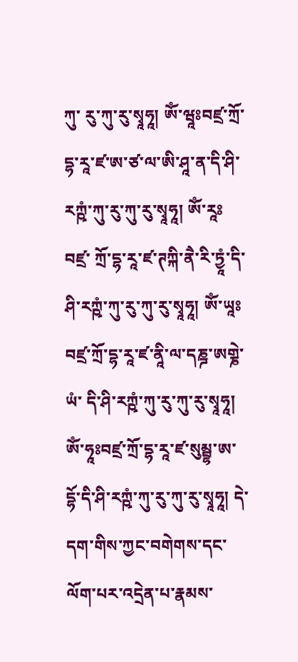ཀུ་ རུ་ཀུ་རུ་སྭཱཧཱ། ༀ་ཝཱཿབཛྲ་ཀྲོ་དྷ་རཱ་ཛ་ཨ་ཙ་ལ་ཨི་ཤཱ་ན་དི་ཤི་རཀྵཾ་ཀུ་རུ་ཀུ་རུ་སྭཱཧཱ། ༀ་རཱཿབཛྲ་ ཀྲོ་དྷ་རཱ་ཛ་ཊཀྐི་ནཻ་རི་ཏྱཱཾ་དི་ཤི་རཀྵཾ་ཀུ་རུ་ཀུ་རུ་སྭཱཧཱ། ༀ་ཡཱཿབཛྲ་ཀྲོ་དྷ་རཱ་ཛ་ནཱི་ལ་དཎྜ་ཨགྞེ་ཡཾ་ དི་ཤི་རཀྵཾ་ཀུ་རུ་ཀུ་རུ་སྭཱཧཱ། ༀ་ཧཱཿབཛྲ་ཀྲོ་དྷ་རཱ་ཛ་སུམྦྷ་ཨ་དྷོ་དི་ཤི་རཀྵཾ་ཀུ་རུ་ཀུ་རུ་སྭཱཧཱ། དེ་ དག་གིས་ཀྱང་བགེགས་དང་ལོག་པར་འདྲེན་པ་རྣམས་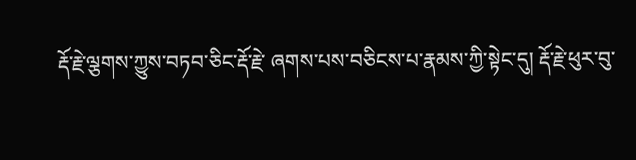རྡོ་རྗེ་ལྕགས་ཀྱུས་བཏབ་ཅིང་རྡོ་རྗེ་ ཞགས་པས་བཅིངས་པ་རྣམས་ཀྱི་སྟེང་དུ། རྡོ་རྗེ་ཕུར་བུ་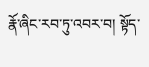རྣོ་ཞིང་རབ་ཏུ་འབར་བ། སྟོད་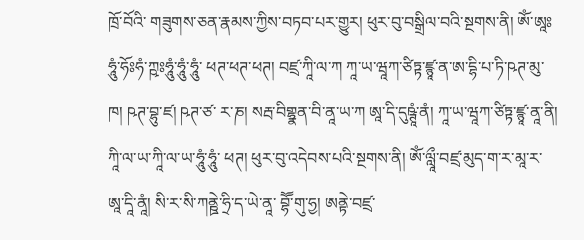ཁྲོ་བོའི་ གཟུགས་ཅན་རྣམས་ཀྱིས་བཏབ་པར་གྱུར། ཕུར་བུ་བསྒྲིལ་བའི་སྔགས་ནི། ༀ་ཨཱཿཧཱུཾ་ཧོཿཧཾ་ཀྵཿཧཱུཾ་ཧཱུཾ་ཧཱུཾ་ ཕཊ་ཕཊ་ཕཊ། བཛྲ་ཀཱི་ལ་ཀ ཀཱ་ཡ་ཝཱཀ་ཙིཏྟ་ཛྙཱ་ན་ཨ་དྷི་པ་ཏི་ཥཊ་མུ་ཁ། ཥཊ་བྷུ་ཛ། ཥཊ་ཙ་ ར་ཎ། སརྦ་བིགྷྣན་བི་ནཱ་ཡ་ཀ ཨཱ་དི་དུཥྚཱཾ་ནཾ། ཀཱ་ཡ་ཝཱཀ་ཙིཏྟ་ཛྙཱ་ནཱ་ནི། ཀཱི་ལ་ཡ་ཀཱི་ལ་ཡ་ཧཱུཾ་ཧཱུཾ་ ཕཊ། ཕུར་བུ་འདེབས་པའི་སྔགས་ནི། ༀ་ལླཱྀ་བཛྲ་མུད་ག་ར་མཱ་ར་ཨཱ་དཱི་ནཱཾ། སི་ར་སི་ཀནྛེ་ཧྲི་ད་ཡེ་ནཱ་ བྷཽ་གུ་ཧྱ། ཨནྟེ་བཛྲ་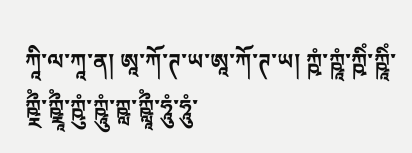ཀཱི་ལ་ཀཱ་ན། ཨཱ་ཀོ་ཊ་ཡ་ཨཱ་ཀོ་ཊ་ཡ། ཀྵཾ་ཀྵཱཾ་ཀྵིཾ་ཀྵཱིཾ་ཀྵྼྀཾ་ཀྵྼཱྀཾ་ཀྵུཾ་ཀྵཱུཾ་ཀྵླ་ཀྵླཱྀཾ་ཧཱུཾ་ཧཱུཾ་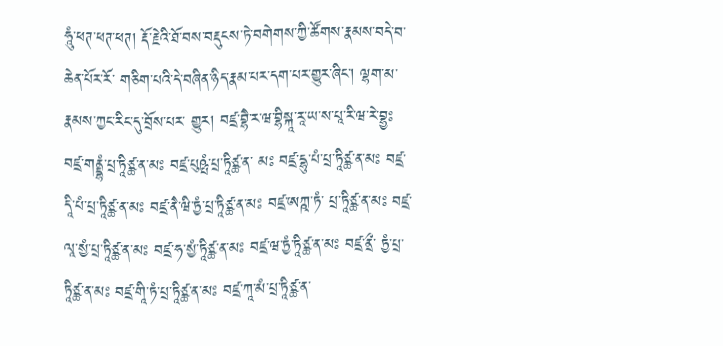ཧཱུཾ་ཕཊ་ཕཊ་ཕཊ། རྡོ་རྗེའི་ཐོ་བས་བརྡུངས་ཏེ་བགེགས་ཀྱི་ཚོགས་རྣམས་བདེ་བ་ཆེན་པོར་རོ་ གཅིག་པའི་དེ་བཞིན་ཉིད་རྣམ་པར་དག་པར་གྱུར་ཞིང་། ལྷག་མ་རྣམས་ཀྱང་རིང་དུ་བྲོས་པར་ གྱུར། བཛྲ་བྷཻ་ར་ཝ་བྷིསྐཱ་རཱ་ཡ་ས་པཱ་རི་ཝ་རེ་བྷྱཿ བཛྲ་གནྡྷཾ་པྲ་ཏཱིཙྪ་ན་མཿ བཛྲ་པུཥྤཾ་པྲ་ཏཱིཙྪ་ན་ མཿ བཛྲ་དྷུ་པཾ་པྲ་ཏཱིཙྪ་ན་མཿ བཛྲ་དཱི་པཾ་པྲ་ཏཱིཙྪ་ན་མཿ བཛྲ་ནཻ་ཝི་ཏྱཾ་པྲ་ཏཱིཙྪ་ན་མཿ བཛྲ་ཨཀྵ་ཏཾ་ པྲ་ཏཱིཙྪ་ན་མཿ བཛྲ་ལཱ་སྱཾ་པྲ་ཏཱིཙྪ་ན་མཿ བཛྲ་ཧ་སྱཾ་ཏཱིཙྪ་ན་མཿ བཛྲ་ཝ་ཏྱཾ་ཏཱིཙྪ་ན་མཿ བཛྲ་ནྲྀ་ ཏྱཾ་པྲ་ཏཱིཙྪ་ན་མཿ བཛྲ་གཱི་ཏཾ་པྲ་ཏཱིཙྪ་ན་མཿ བཛྲ་ཀཱ་མཾ་པྲ་ཏཱིཙྪ་ན་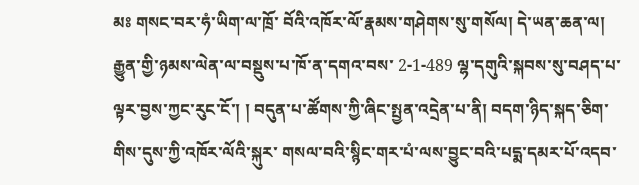མཿ གསང་བར་ཧཾ་ཡིག་ལ་ཁྲོ་ བོའི་འཁོར་ལོ་རྣམས་གཤེགས་སུ་གསོལ། དེ་ཡན་ཆན་ལ། རྒྱུན་གྱི་ཉམས་ལེན་ལ་བསྡུས་པ་ཁོ་ན་དགའ་བས་ 2-1-489 ལྷ་དགུའི་སྐབས་སུ་བཤད་པ་ལྟར་བྱས་ཀྱང་རུང་ངོ་། ། བདུན་པ་ཚོགས་ཀྱི་ཞིང་སྤྱན་འདྲེན་པ་ནི། བདག་ཉིད་སྐད་ཅིག་གིས་དུས་ཀྱི་འཁོར་ལོའི་སྐུར་ གསལ་བའི་སྙིང་གར་པཾ་ལས་བྱུང་བའི་པདྨ་དམར་པོ་འདབ་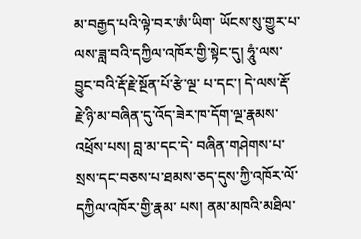མ་བརྒྱད་པའི་ལྟེ་བར་ཨཾ་ཡིག་ ཡོངས་སུ་གྱུར་པ་ལས་ཟླ་བའི་དཀྱིལ་འཁོར་གྱི་སྟེང་དུ། ཧཱུཾ་ལས་བྱུང་བའི་རྡོ་རྗེ་སྔོན་པོ་རྩེ་ལྔ་ པ་དང་། དེ་ལས་རྡོ་རྗེ་ཉི་མ་བཞིན་དུ་འོད་ཟེར་ཁ་དོག་ལྔ་རྣམས་འཕྲོས་པས། བླ་མ་དང་དེ་ བཞིན་གཤེགས་པ་སྲས་དང་བཅས་པ་ཐམས་ཅད་དུས་ཀྱི་འཁོར་ལོ་དཀྱིལ་འཁོར་གྱི་རྣམ་ པས། ནམ་མཁའི་མཐིལ་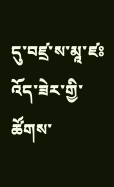དུ་བཛྲ་ས་མཱ་ཛཿ འོད་ཟེར་གྱི་ཚོགས་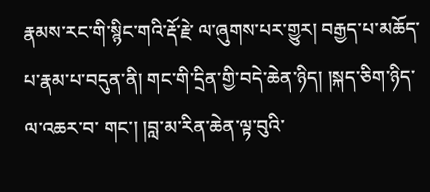རྣམས་རང་གི་སྙིང་གའི་རྡོ་རྗེ་ ལ་ཞུགས་པར་གྱུར། བརྒྱད་པ་མཆོད་པ་རྣམ་པ་བདུན་ནི། གང་གི་དྲིན་གྱི་བདེ་ཆེན་ཉིད། །སྐད་ཅིག་ཉིད་ལ་འཆར་བ་ གང་། །བླ་མ་རིན་ཆེན་ལྟ་བུའི་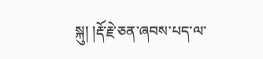སྐུ། །རྡོ་རྗེ་ཅན་ཞབས་པད་ལ་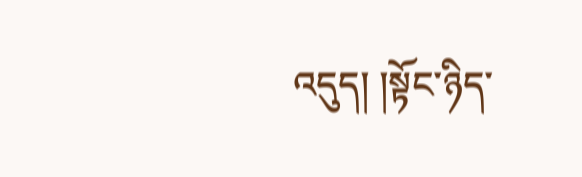འདུད། །སྟོང་ཉིད་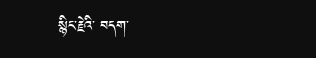སྙིང་རྗེའི་ བདག་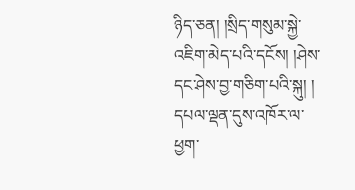ཉིད་ཅན། །སྲིད་གསུམ་སྐྱེ་འཇིག་མེད་པའི་དངོས། །ཤེས་དང་ཤེས་བྱ་གཅིག་པའི་སྐུ། ། དཔལ་ལྡན་དུས་འཁོར་ལ་ཕྱག་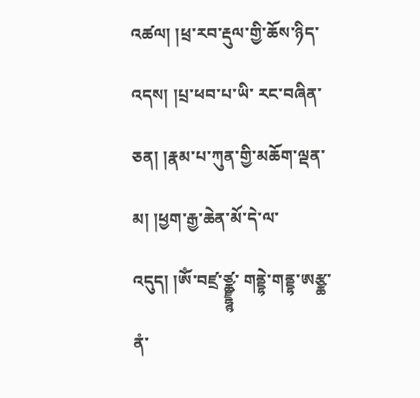འཚལ། །ཕྲ་རབ་རྡུལ་གྱི་ཆོས་ཉིད་འདས། །པྲ་ཕབ་པ་ཡི་ རང་བཞིན་ཅན། །རྣམ་པ་ཀུན་གྱི་མཆོག་ལྡན་མ། །ཕྱག་རྒྱ་ཆེན་མོ་དེ་ལ་འདུད། །ༀ་བཛྲ་ཙྪྫྷྙ་ གནྡྷེ་གནྡྷ་ཨརྩྪ་ནཾ་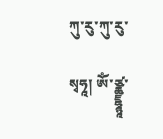ཀུ་རུ་ཀུ་རུ་སྭཧཱ། ༀ་ཙྪྫྷྙཱ་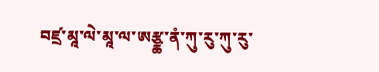བཛྲ་མཱ་ལེ་མཱ་ལ་ཨརྩྪ་ནཾ་ཀུ་རུ་ཀུ་རུ་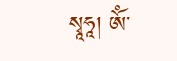སྭཱཧཱ། ༀ་